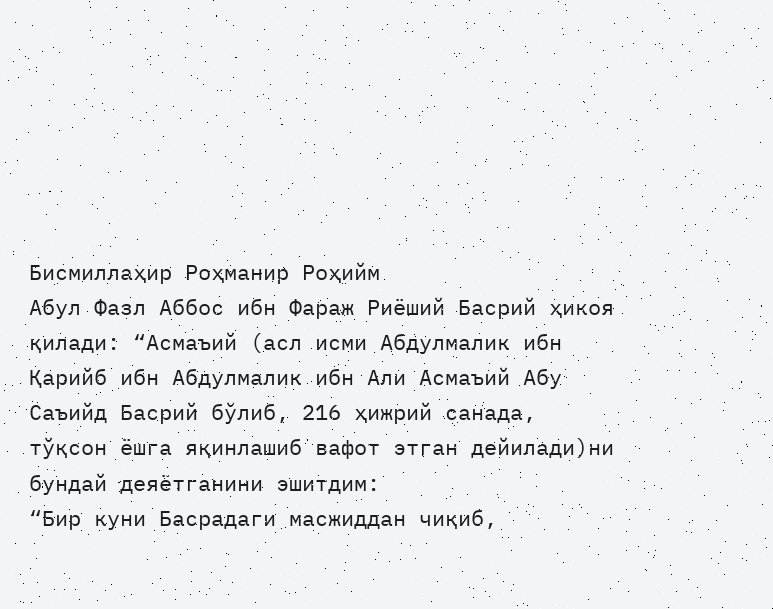Бисмиллаҳир Роҳманир Роҳийм
Абул Фазл Аббос ибн Фараж Риёший Басрий ҳикоя қилади: “Асмаъий (асл исми Абдулмалик ибн Қарийб ибн Абдулмалик ибн Али Асмаъий Абу Саъийд Басрий бўлиб, 216 ҳижрий санада, тўқсон ёшга яқинлашиб вафот этган дейилади)ни бундай деяётганини эшитдим:
“Бир куни Басрадаги масжиддан чиқиб,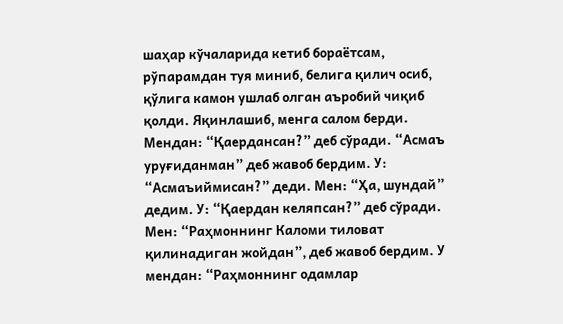шаҳар кўчаларида кетиб бораётсам, рўпарамдан туя миниб, белига қилич осиб, қўлига камон ушлаб олган аъробий чиқиб қолди. Яқинлашиб, менга салом берди. Мендан: “Қаердансан?” деб сўради. “Асмаъ уруғиданман” деб жавоб бердим. У: “Асмаъиймисан?” деди. Мен: “Ҳа, шундай” дедим. У: “Қаердан келяпсан?” деб сўради. Мен: “Раҳмоннинг Каломи тиловат қилинадиган жойдан”, деб жавоб бердим. У мендан: “Раҳмоннинг одамлар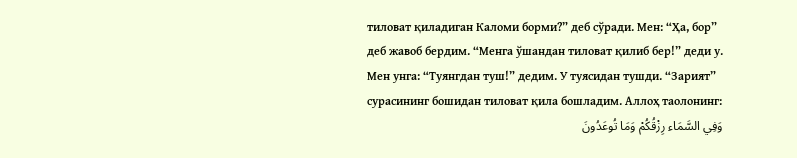тиловат қиладиган Каломи борми?” деб сўради. Мен: “Ҳа, бор” деб жавоб бердим. “Менга ўшандан тиловат қилиб бер!” деди у. Мен унга: “Туянгдан туш!” дедим. У туясидан тушди. “Зарият” сурасининг бошидан тиловат қила бошладим. Аллоҳ таолонинг:
وَفِي السَّمَاء رِزْقُكُمْ وَمَا تُوعَدُونَ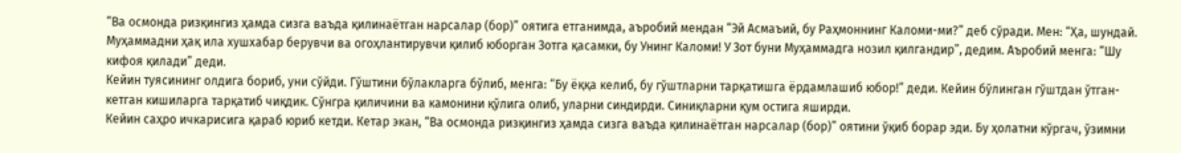“Ва осмонда ризқингиз ҳамда сизга ваъда қилинаётган нарсалар (бор)” оятига етганимда, аъробий мендан “Эй Асмаъий, бу Раҳмоннинг Каломи-ми?” деб сўради. Мен: “Ҳа, шундай. Муҳаммадни ҳақ ила хушхабар берувчи ва огоҳлантирувчи қилиб юборган Зотга қасамки, бу Унинг Каломи! У Зот буни Муҳаммадга нозил қилгандир”, дедим. Аъробий менга: “Шу кифоя қилади” деди.
Кейин туясининг олдига бориб, уни сўйди. Гўштини бўлакларга бўлиб, менга: “Бу ёққа келиб, бу гўштларни тарқатишга ёрдамлашиб юбор!” деди. Кейин бўлинган гўштдан ўтган-кетган кишиларга тарқатиб чиқдик. Сўнгра қиличини ва камонини қўлига олиб, уларни синдирди. Синиқларни қум остига яширди.
Кейин саҳро ичкарисига қараб юриб кетди. Кетар экан, “Ва осмонда ризқингиз ҳамда сизга ваъда қилинаётган нарсалар (бор)” оятини ўқиб борар эди. Бу ҳолатни кўргач, ўзимни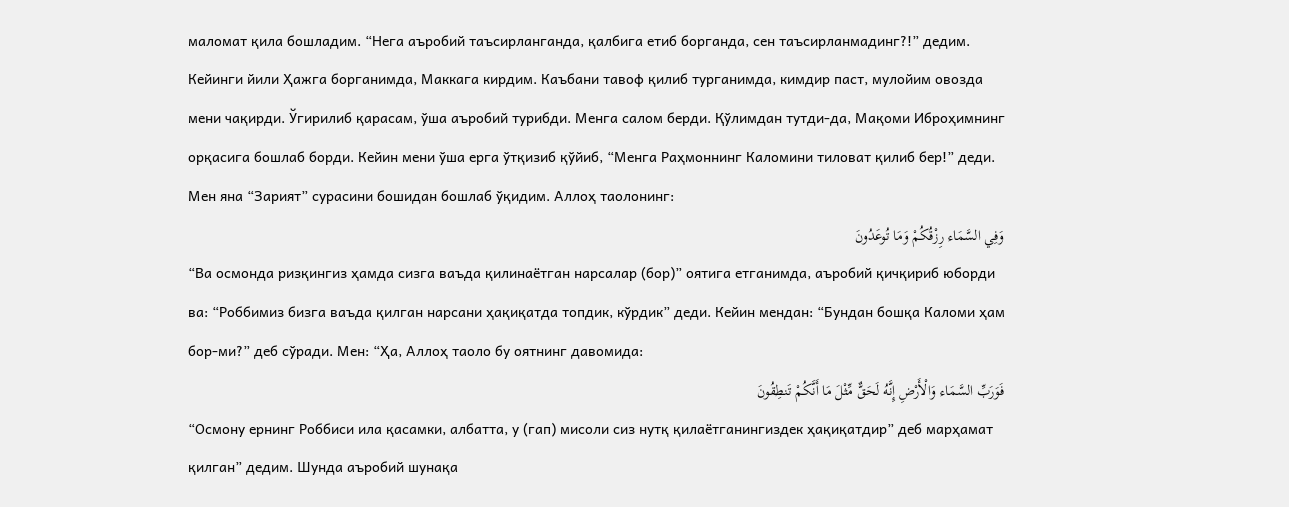маломат қила бошладим. “Нега аъробий таъсирланганда, қалбига етиб борганда, сен таъсирланмадинг?!” дедим.
Кейинги йили Ҳажга борганимда, Маккага кирдим. Каъбани тавоф қилиб турганимда, кимдир паст, мулойим овозда мени чақирди. Ўгирилиб қарасам, ўша аъробий турибди. Менга салом берди. Қўлимдан тутди-да, Мақоми Иброҳимнинг орқасига бошлаб борди. Кейин мени ўша ерга ўтқизиб қўйиб, “Менга Раҳмоннинг Каломини тиловат қилиб бер!” деди. Мен яна “Зарият” сурасини бошидан бошлаб ўқидим. Аллоҳ таолонинг:
وَفِي السَّمَاء رِزْقُكُمْ وَمَا تُوعَدُونَ
“Ва осмонда ризқингиз ҳамда сизга ваъда қилинаётган нарсалар (бор)” оятига етганимда, аъробий қичқириб юборди ва: “Роббимиз бизга ваъда қилган нарсани ҳақиқатда топдик, кўрдик” деди. Кейин мендан: “Бундан бошқа Каломи ҳам бор-ми?” деб сўради. Мен: “Ҳа, Аллоҳ таоло бу оятнинг давомида:
فَوَرَبِّ السَّمَاء وَالْأَرْضِ إِنَّهُ لَحَقٌّ مِّثْلَ مَا أَنَّكُمْ تَنطِقُونَ
“Осмону ернинг Роббиси ила қасамки, албатта, у (гап) мисоли сиз нутқ қилаётганингиздек ҳақиқатдир” деб марҳамат қилган” дедим. Шунда аъробий шунақа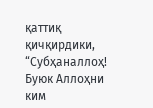қаттиқ қичқирдики, “Субҳаналлоҳ! Буюк Аллоҳни ким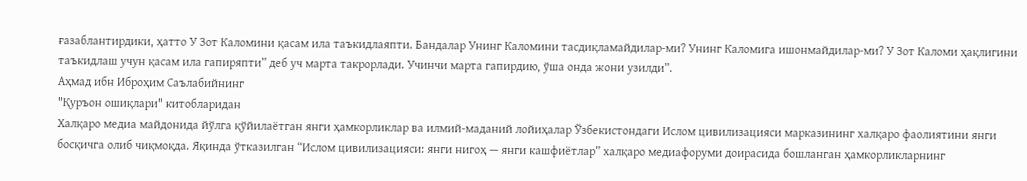ғазаблантирдики, ҳатто У Зот Каломини қасам ила таъкидлаяпти. Бандалар Унинг Каломини тасдиқламайдилар-ми? Унинг Каломига ишонмайдилар-ми? У Зот Каломи ҳақлигини таъкидлаш учун қасам ила гапиряпти” деб уч марта такрорлади. Учинчи марта гапирдию, ўша онда жони узилди”.
Аҳмад ибн Иброҳим Саълабийнинг
"Қуръон ошиқлари" китобларидан
Халқаро медиа майдонида йўлга қўйилаётган янги ҳамкорликлар ва илмий-маданий лойиҳалар Ўзбекистондаги Ислом цивилизацияси марказининг халқаро фаолиятини янги босқичга олиб чиқмоқда. Яқинда ўтказилган “Ислом цивилизацияси: янги нигоҳ — янги кашфиётлар” халқаро медиафоруми доирасида бошланган ҳамкорликларнинг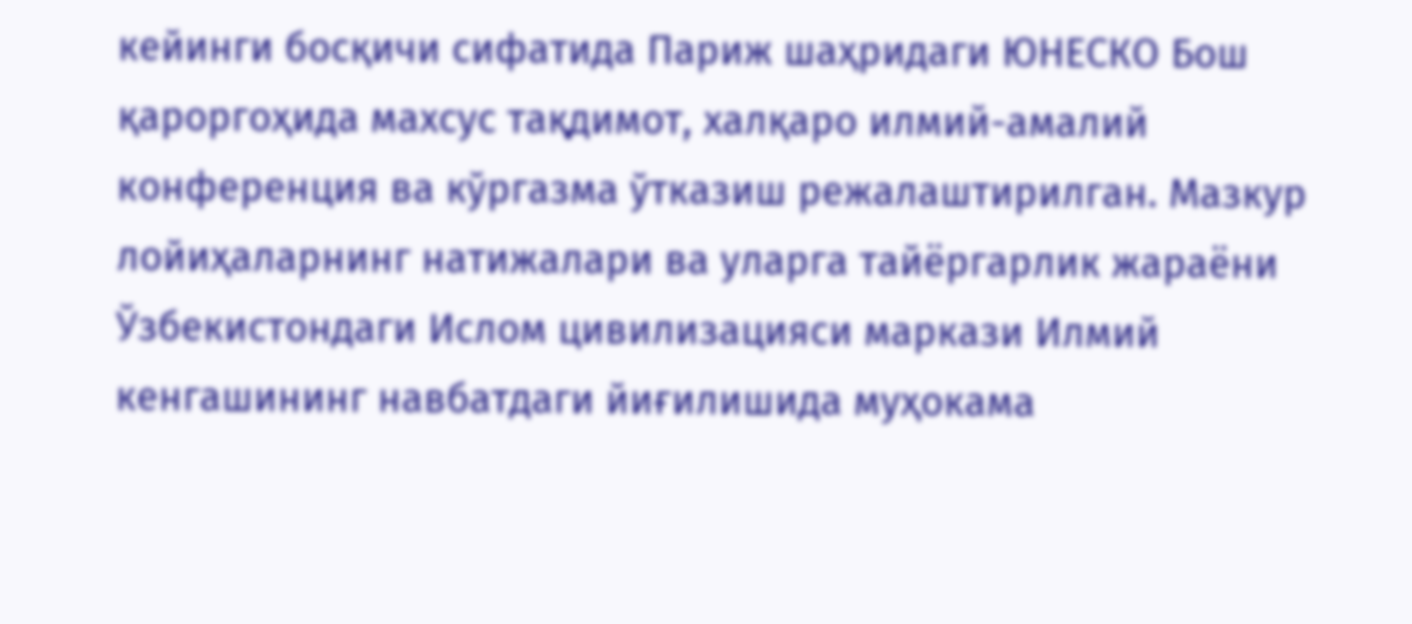кейинги босқичи сифатида Париж шаҳридаги ЮНЕСКО Бош қароргоҳида махсус тақдимот, халқаро илмий-амалий конференция ва кўргазма ўтказиш режалаштирилган. Мазкур лойиҳаларнинг натижалари ва уларга тайёргарлик жараёни Ўзбекистондаги Ислом цивилизацияси маркази Илмий кенгашининг навбатдаги йиғилишида муҳокама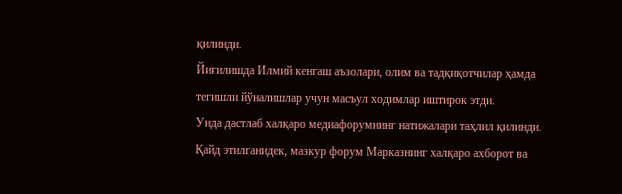қилинди.
Йиғилишда Илмий кенгаш аъзолари, олим ва тадқиқотчилар ҳамда тегишли йўналишлар учун масъул ходимлар иштирок этди.
Унда дастлаб халқаро медиафорумнинг натижалари таҳлил қилинди. Қайд этилганидек, мазкур форум Марказнинг халқаро ахборот ва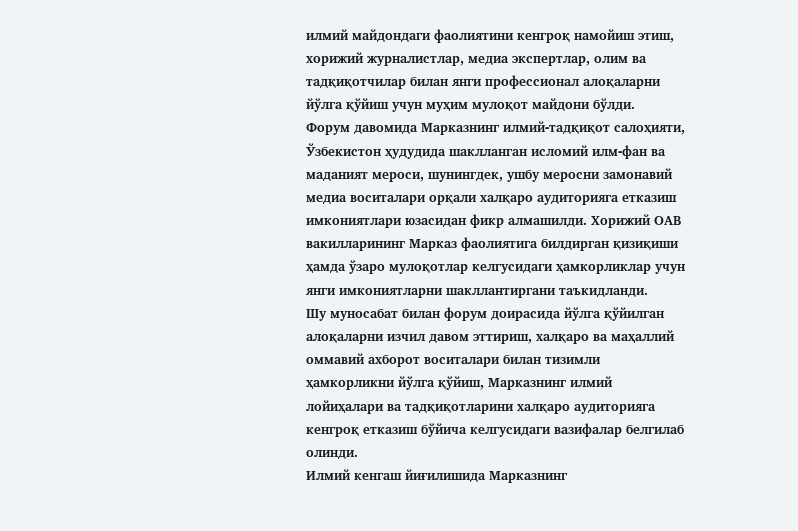илмий майдондаги фаолиятини кенгроқ намойиш этиш, хорижий журналистлар, медиа экспертлар, олим ва тадқиқотчилар билан янги профессионал алоқаларни йўлга қўйиш учун муҳим мулоқот майдони бўлди.
Форум давомида Марказнинг илмий-тадқиқот салоҳияти, Ўзбекистон ҳудудида шаклланган исломий илм-фан ва маданият мероси, шунингдек, ушбу меросни замонавий медиа воситалари орқали халқаро аудиторияга етказиш имкониятлари юзасидан фикр алмашилди. Хорижий ОАВ вакилларининг Марказ фаолиятига билдирган қизиқиши ҳамда ўзаро мулоқотлар келгусидаги ҳамкорликлар учун янги имкониятларни шакллантиргани таъкидланди.
Шу муносабат билан форум доирасида йўлга қўйилган алоқаларни изчил давом эттириш, халқаро ва маҳаллий оммавий ахборот воситалари билан тизимли ҳамкорликни йўлга қўйиш, Марказнинг илмий лойиҳалари ва тадқиқотларини халқаро аудиторияга кенгроқ етказиш бўйича келгусидаги вазифалар белгилаб олинди.
Илмий кенгаш йиғилишида Марказнинг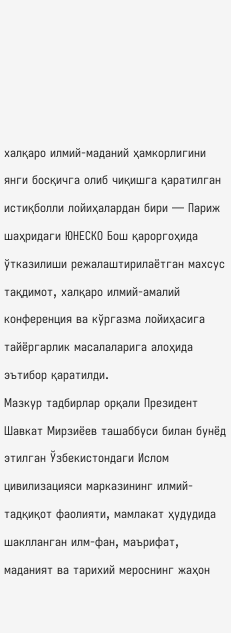халқаро илмий-маданий ҳамкорлигини янги босқичга олиб чиқишга қаратилган истиқболли лойиҳалардан бири — Париж шаҳридаги ЮНЕСКО Бош қароргоҳида ўтказилиши режалаштирилаётган махсус тақдимот, халқаро илмий-амалий конференция ва кўргазма лойиҳасига тайёргарлик масалаларига алоҳида эътибор қаратилди.
Мазкур тадбирлар орқали Президент Шавкат Мирзиёев ташаббуси билан бунёд этилган Ўзбекистондаги Ислом цивилизацияси марказининг илмий-тадқиқот фаолияти, мамлакат ҳудудида шаклланган илм-фан, маърифат, маданият ва тарихий мероснинг жаҳон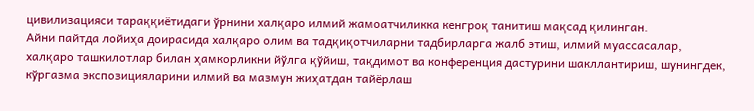цивилизацияси тараққиётидаги ўрнини халқаро илмий жамоатчиликка кенгроқ танитиш мақсад қилинган.
Айни пайтда лойиҳа доирасида халқаро олим ва тадқиқотчиларни тадбирларга жалб этиш, илмий муассасалар, халқаро ташкилотлар билан ҳамкорликни йўлга қўйиш, тақдимот ва конференция дастурини шакллантириш, шунингдек, кўргазма экспозицияларини илмий ва мазмун жиҳатдан тайёрлаш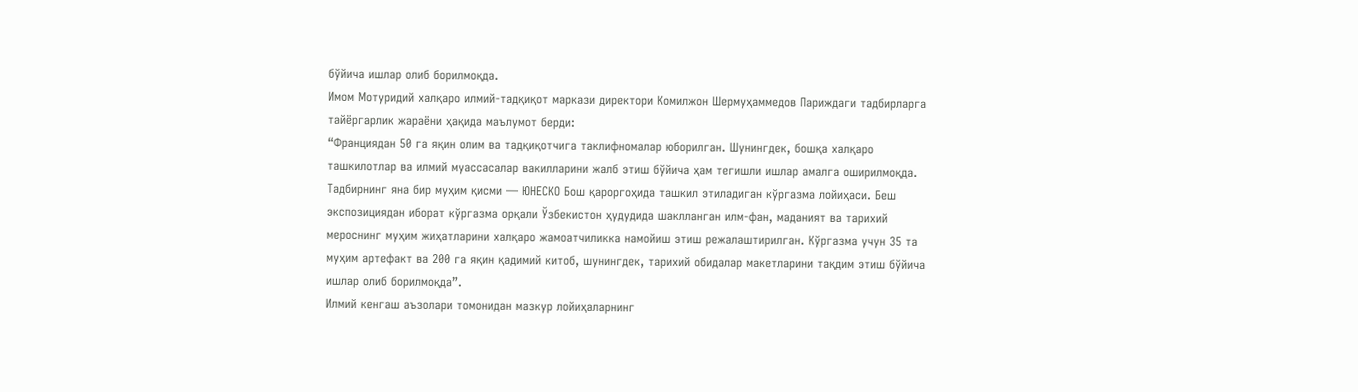бўйича ишлар олиб борилмоқда.
Имом Мотуридий халқаро илмий-тадқиқот маркази директори Комилжон Шермуҳаммедов Париждаги тадбирларга тайёргарлик жараёни ҳақида маълумот берди:
“Франциядан 50 га яқин олим ва тадқиқотчига таклифномалар юборилган. Шунингдек, бошқа халқаро ташкилотлар ва илмий муассасалар вакилларини жалб этиш бўйича ҳам тегишли ишлар амалга оширилмоқда.
Тадбирнинг яна бир муҳим қисми — ЮНЕСКО Бош қароргоҳида ташкил этиладиган кўргазма лойиҳаси. Беш экспозициядан иборат кўргазма орқали Ўзбекистон ҳудудида шаклланган илм-фан, маданият ва тарихий мероснинг муҳим жиҳатларини халқаро жамоатчиликка намойиш этиш режалаштирилган. Кўргазма учун 35 та муҳим артефакт ва 200 га яқин қадимий китоб, шунингдек, тарихий обидалар макетларини тақдим этиш бўйича ишлар олиб борилмоқда”.
Илмий кенгаш аъзолари томонидан мазкур лойиҳаларнинг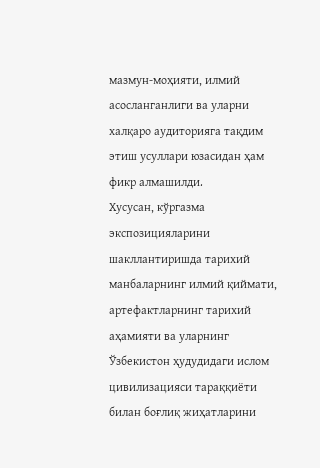мазмун-моҳияти, илмий асосланганлиги ва уларни халқаро аудиторияга тақдим этиш усуллари юзасидан ҳам фикр алмашилди.
Хусусан, кўргазма экспозицияларини шакллантиришда тарихий манбаларнинг илмий қиймати, артефактларнинг тарихий аҳамияти ва уларнинг Ўзбекистон ҳудудидаги ислом цивилизацияси тараққиёти билан боғлиқ жиҳатларини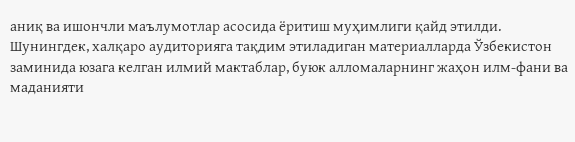аниқ ва ишончли маълумотлар асосида ёритиш муҳимлиги қайд этилди.
Шунингдек, халқаро аудиторияга тақдим этиладиган материалларда Ўзбекистон заминида юзага келган илмий мактаблар, буюк алломаларнинг жаҳон илм-фани ва маданияти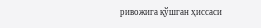ривожига қўшган ҳиссаси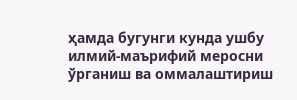ҳамда бугунги кунда ушбу илмий-маърифий меросни ўрганиш ва оммалаштириш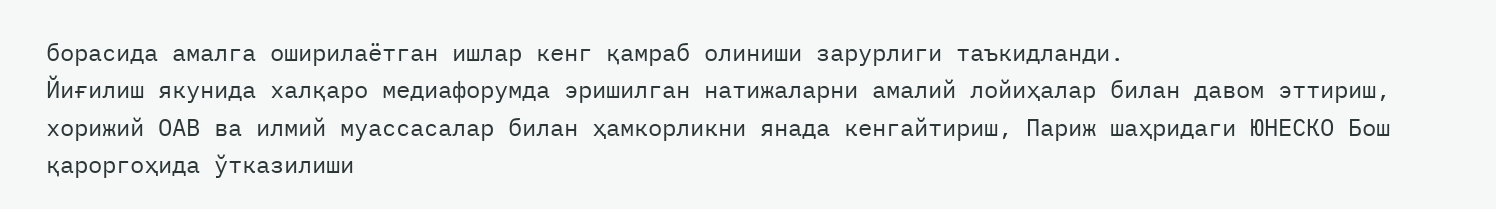борасида амалга оширилаётган ишлар кенг қамраб олиниши зарурлиги таъкидланди.
Йиғилиш якунида халқаро медиафорумда эришилган натижаларни амалий лойиҳалар билан давом эттириш, хорижий ОАВ ва илмий муассасалар билан ҳамкорликни янада кенгайтириш, Париж шаҳридаги ЮНЕСКО Бош қароргоҳида ўтказилиши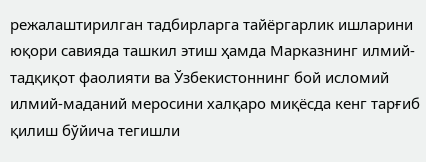режалаштирилган тадбирларга тайёргарлик ишларини юқори савияда ташкил этиш ҳамда Марказнинг илмий-тадқиқот фаолияти ва Ўзбекистоннинг бой исломий илмий-маданий меросини халқаро миқёсда кенг тарғиб қилиш бўйича тегишли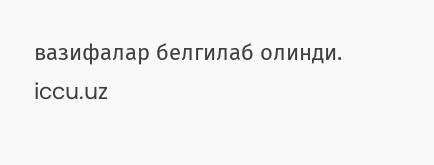вазифалар белгилаб олинди.
iccu.uz